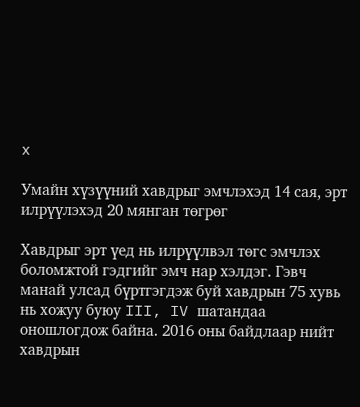x

Умайн хүзүүний хавдрыг эмчлэхэд 14 сая, эрт илрүүлэхэд 20 мянган төгрөг

Хавдрыг эрт үед нь илрүүлвэл төгс эмчлэх боломжтой гэдгийг эмч нар хэлдэг. Гэвч манай улсад бүртгэгдэж буй хавдрын 75 хувь нь хожуу буюу III, IV шатандаа оношлогдож байна. 2016 оны байдлаар нийт хавдрын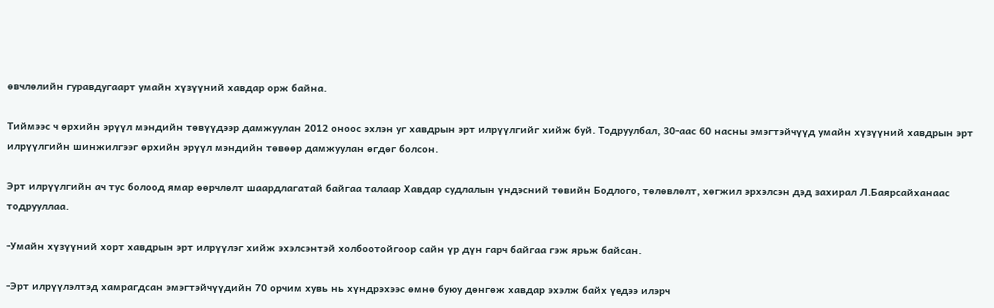өвчлөлийн гуравдугаарт умайн хүзүүний хавдар орж байна.

Тиймээс ч өрхийн эрүүл мэндийн төвүүдээр дамжуулан 2012 оноос эхлэн уг хавдрын эрт илрүүлгийг хийж буй. Тодруулбал, 30-аас 60 насны эмэгтэйчүүд умайн хүзүүний хавдрын эрт илрүүлгийн шинжилгээг өрхийн эрүүл мэндийн төвөөр дамжуулан өгдөг болсон.

Эрт илрүүлгийн ач тус болоод ямар өөрчлөлт шаардлагатай байгаа талаар Хавдар судлалын үндэсний төвийн Бодлого, төлөвлөлт, хөгжил эрхэлсэн дэд захирал Л.Баярсайханаас тодрууллаа.

-Умайн хүзүүний хорт хавдрын эрт илрүүлэг хийж эхэлсэнтэй холбоотойгоор сайн үр дүн гарч байгаа гэж ярьж байсан.

-Эрт илрүүлэлтэд хамрагдсан эмэгтэйчүүдийн 70 орчим хувь нь хүндрэхээс өмнө буюу дөнгөж хавдар эхэлж байх үедээ илэрч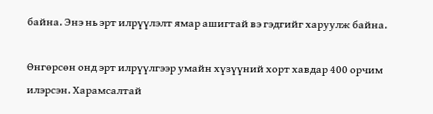байна. Энэ нь эрт илрүүлэлт ямар ашигтай вэ гэдгийг харуулж байна.

Өнгөрсөн онд эрт илрүүлгээр умайн хүзүүний хорт хавдар 400 орчим илэрсэн. Харамсалтай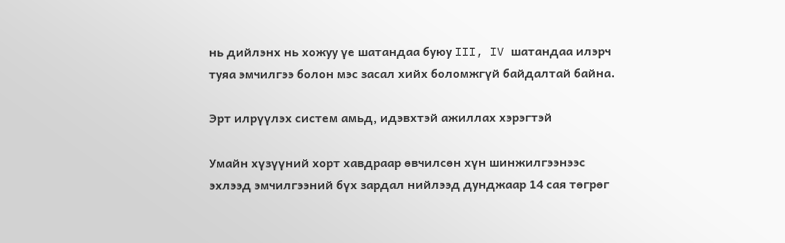нь дийлэнх нь хожуу үе шатандаа буюу III, IV шатандаа илэрч туяа эмчилгээ болон мэс засал хийх боломжгүй байдалтай байна.

Эрт илрүүлэх систем амьд, идэвхтэй ажиллах хэрэгтэй

Умайн хүзүүний хорт хавдраар өвчилсөн хүн шинжилгээнээс эхлээд эмчилгээний бүх зардал нийлээд дунджаар 14 сая төгрөг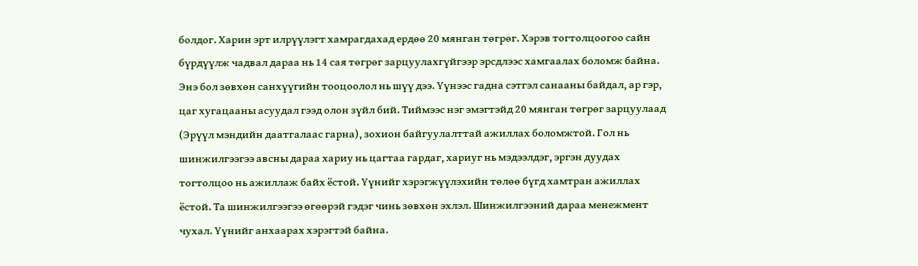болдог. Харин эрт илрүүлэгт хамрагдахад ердөө 20 мянган төгрөг. Хэрэв тогтолцоогоо сайн бүрдүүлж чадвал дараа нь 14 сая төгрөг зарцуулахгүйгээр эрсдлээс хамгаалах боломж байна. Энэ бол зөвхөн санхүүгийн тооцоолол нь шүү дээ. Үүнээс гадна сэтгэл санааны байдал, ар гэр, цаг хугацааны асуудал гээд олон зүйл бий. Тиймээс нэг эмэгтэйд 20 мянган төгрөг зарцуулаад (Эрүүл мэндийн даатгалаас гарна), зохион байгуулалттай ажиллах боломжтой. Гол нь шинжилгээгээ авсны дараа хариу нь цагтаа гардаг, хариуг нь мэдээлдэг, эргэн дуудах тогтолцоо нь ажиллаж байх ёстой. Үүнийг хэрэгжүүлэхийн төлөө бүгд хамтран ажиллах ёстой. Та шинжилгээгээ өгөөрэй гэдэг чинь зөвхөн эхлэл. Шинжилгээний дараа менежмент чухал. Үүнийг анхаарах хэрэгтэй байна.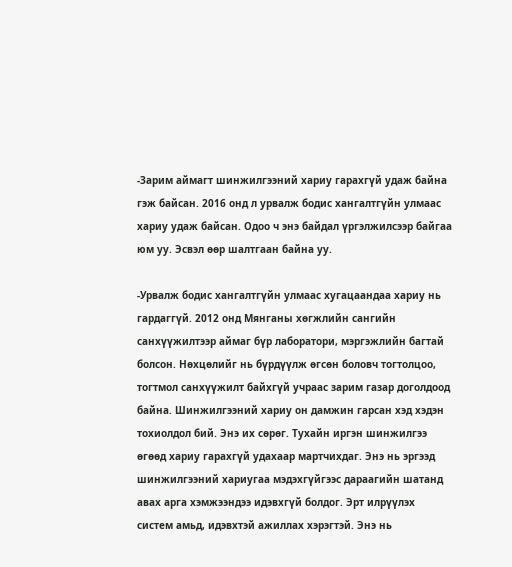-Зарим аймагт шинжилгээний хариу гарахгүй удаж байна гэж байсан. 2016 онд л урвалж бодис хангалтгүйн улмаас хариу удаж байсан. Одоо ч энэ байдал үргэлжилсээр байгаа юм уу. Эсвэл өөр шалтгаан байна уу.

-Урвалж бодис хангалтгүйн улмаас хугацаандаа хариу нь гардаггүй. 2012 онд Мянганы хөгжлийн сангийн санхүүжилтээр аймаг бүр лаборатори, мэргэжлийн багтай болсон. Нөхцөлийг нь бүрдүүлж өгсөн боловч тогтолцоо, тогтмол санхүүжилт байхгүй учраас зарим газар доголдоод байна. Шинжилгээний хариу он дамжин гарсан хэд хэдэн тохиолдол бий. Энэ их сөрөг. Тухайн иргэн шинжилгээ өгөөд хариу гарахгүй удахаар мартчихдаг. Энэ нь эргээд шинжилгээний хариугаа мэдэхгүйгээс дараагийн шатанд авах арга хэмжээндээ идэвхгүй болдог. Эрт илрүүлэх систем амьд, идэвхтэй ажиллах хэрэгтэй. Энэ нь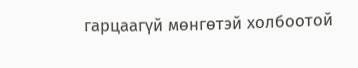гарцаагүй мөнгөтэй холбоотой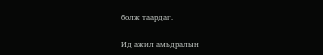болж таардаг.

Ид ажил амьдралын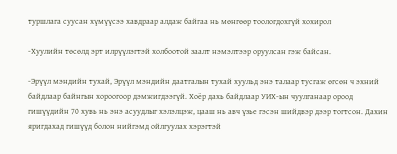туршлага суусан хүмүүсээ хавдраар алдаж байгаа нь мөнгөөр тоологдохгүй хохирол

-Хуулийн төсөлд эрт илрүүлэгтэй холбоотой заалт нэмэлтээр оруулсан гэж байсан.

-Эрүүл мэндийн тухай, Эрүүл мэндийн даатгалын тухай хуульд энэ талаар тусгаж өгсөн ч эхний байдлаар байнгын хороогоор дэмжигдээгүй. Хоёр дахь байдлаар УИХ-ын чуулганаар ороод гишүүдийн 70 хувь нь энэ асуудлыг хэлэлцэж, цааш нь авч үзье гэсэн шийдвэр дээр тогтсон. Дахин яригдахад гишүүд болон нийгэмд ойлгуулах хэрэгтэй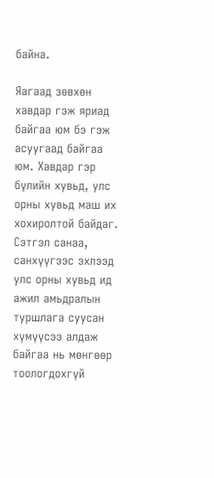байна.

Яагаад зөвхөн хавдар гэж яриад байгаа юм бэ гэж асуугаад байгаа юм. Хавдар гэр бүлийн хувьд, улс орны хувьд маш их хохиролтой байдаг. Сэтгэл санаа, санхүүгээс эхлээд улс орны хувьд ид ажил амьдралын туршлага суусан хүмүүсээ алдаж байгаа нь мөнгөөр тоологдохгүй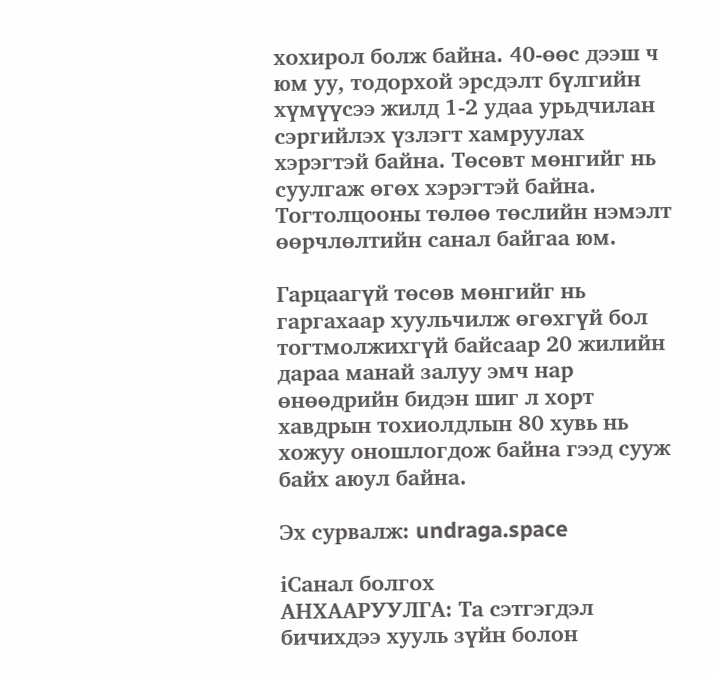хохирол болж байна. 40-өөс дээш ч юм уу, тодорхой эрсдэлт бүлгийн хүмүүсээ жилд 1-2 удаа урьдчилан сэргийлэх үзлэгт хамруулах хэрэгтэй байна. Төсөвт мөнгийг нь суулгаж өгөх хэрэгтэй байна. Тогтолцооны төлөө төслийн нэмэлт өөрчлөлтийн санал байгаа юм.

Гарцаагүй төсөв мөнгийг нь гаргахаар хуульчилж өгөхгүй бол тогтмолжихгүй байсаар 20 жилийн дараа манай залуу эмч нар өнөөдрийн бидэн шиг л хорт хавдрын тохиолдлын 80 хувь нь хожуу оношлогдож байна гээд сууж байх аюул байна.

Эх сурвалж: undraga.space

iСанал болгох
АНХААРУУЛГА: Та сэтгэгдэл бичихдээ хууль зүйн болон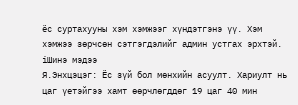ёс суртахууны хэм хэмжээг хүндэтгэнэ үү. Хэм хэмжээ зөрчсөн сэтгэгдэлийг админ устгах эрхтэй.
iШинэ мэдээ
Я.Энхцэцэг: Ёс зүй бол мөнхийн асуулт. Хариулт нь цаг үетэйгээ хамт өөрчлөгддөг 19 цаг 40 мин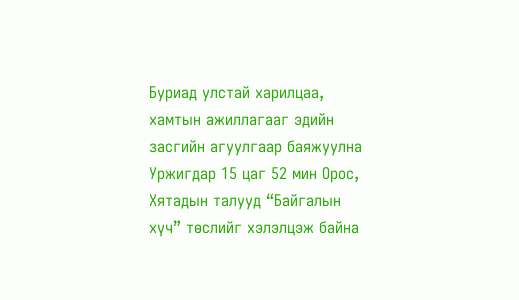Буриад улстай харилцаа, хамтын ажиллагааг эдийн засгийн агуулгаар баяжуулна Уржигдар 15 цаг 52 мин Орос, Хятадын талууд “Байгалын хүч” төслийг хэлэлцэж байна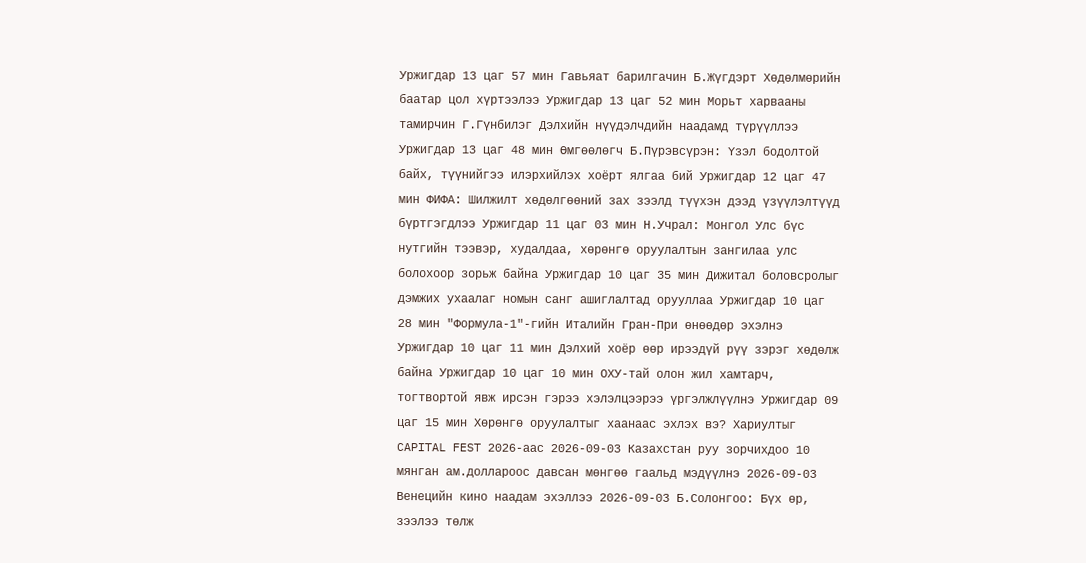Уржигдар 13 цаг 57 мин Гавьяат барилгачин Б.Жүгдэрт Хөдөлмөрийн баатар цол хүртээлээ Уржигдар 13 цаг 52 мин Морьт харвааны тамирчин Г.Гүнбилэг Дэлхийн нүүдэлчдийн наадамд түрүүллээ Уржигдар 13 цаг 48 мин Өмгөөлөгч Б.Пүрэвсүрэн: Үзэл бодолтой байх, түүнийгээ илэрхийлэх хоёрт ялгаа бий Уржигдар 12 цаг 47 мин ФИФА: Шилжилт хөдөлгөөний зах зээлд түүхэн дээд үзүүлэлтүүд бүртгэгдлээ Уржигдар 11 цаг 03 мин Н.Учрал: Монгол Улс бүс нутгийн тээвэр, худалдаа, хөрөнгө оруулалтын зангилаа улс болохоор зорьж байна Уржигдар 10 цаг 35 мин Дижитал боловсролыг дэмжих ухаалаг номын санг ашиглалтад орууллаа Уржигдар 10 цаг 28 мин "Формула-1"-гийн Италийн Гран-При өнөөдөр эхэлнэ Уржигдар 10 цаг 11 мин Дэлхий хоёр өөр ирээдүй рүү зэрэг хөдөлж байна Уржигдар 10 цаг 10 мин ОХУ-тай олон жил хамтарч, тогтвортой явж ирсэн гэрээ хэлэлцээрээ үргэлжлүүлнэ Уржигдар 09 цаг 15 мин Хөрөнгө оруулалтыг хаанаас эхлэх вэ? Хариултыг CAPITAL FEST 2026-аас 2026-09-03 Казахстан руу зорчихдоо 10 мянган ам.доллароос давсан мөнгөө гаальд мэдүүлнэ 2026-09-03 Венецийн кино наадам эхэллээ 2026-09-03 Б.Солонгоо: Бүх өр, зээлээ төлж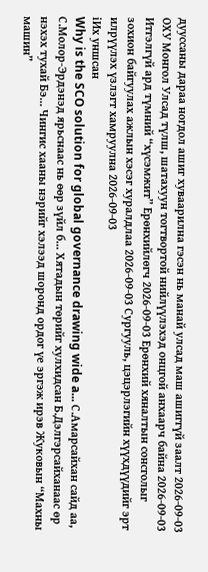дууссаны дараа ногдол ашиг хуваарилна гэсэн нь манай улсад маш ашиггүй заалт 2026-09-03 ОХУ Монгол Улсад түлш, шатахуун тогтвортой нийлүүлэхэд онцгой анхаарч байна 2026-09-03 Итгэлгүй ард түмний “хүсэмжит” Ерөнхийлөгч 2026-09-03 Ерөнхий хяналтын сонсголыг зохион байгуулах ажлын хэсэг хуралдлаа 2026-09-03 Сургууль, цэцэрлэгийн хүүхдүүдийг эрт илрүүлэх үзлэгт хамруулна 2026-09-03
iИх уншсан
Why is the SCO solution for global governance drawing wide a... С.Амарсайхан сайд аа, С.Молор-Эрдэнэд ярьснаас нь өөр зүйл б... Хятадын төрийг хулхидсан Б.Дэлгэрсайханаас өр нэхэх тухай Бэ... Чингис хааны нэрийг хэлээд шоронд ордог үе эргэж ирэв Жуковын “Махны машин”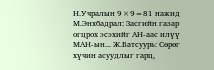Н.Учралын 9×9=81 нажид М.Энхбадрал: Засгийн газар огцрох эсэхийг АН-аас илүү МАН-ын... Ж.Батсуурь: Сөрөг хүчин асуудлыг гарц,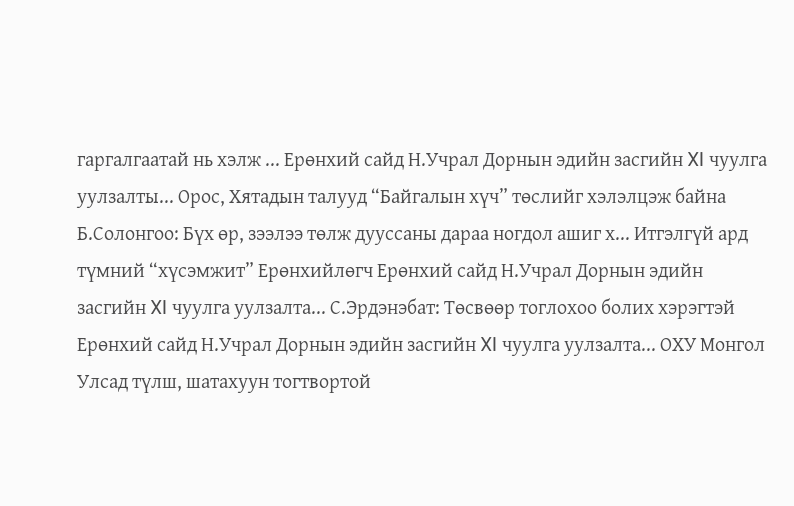гаргалгаатай нь хэлж ... Ерөнхий сайд Н.Учрал Дорнын эдийн засгийн XI чуулга уулзалты... Орос, Хятадын талууд “Байгалын хүч” төслийг хэлэлцэж байна Б.Солонгоо: Бүх өр, зээлээ төлж дууссаны дараа ногдол ашиг х... Итгэлгүй ард түмний “хүсэмжит” Ерөнхийлөгч Ерөнхий сайд Н.Учрал Дорнын эдийн засгийн XI чуулга уулзалта... С.Эрдэнэбат: Төсвөөр тоглохоо болих хэрэгтэй Ерөнхий сайд Н.Учрал Дорнын эдийн засгийн XI чуулга уулзалта... ОХУ Монгол Улсад түлш, шатахуун тогтвортой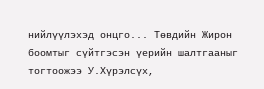нийлүүлэхэд онцго... Төвдийн Жирон боомтыг сүйтгэсэн үерийн шалтгааныг тогтоожээ У.Хүрэлсүх,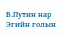В.Путин нар Эгийн голын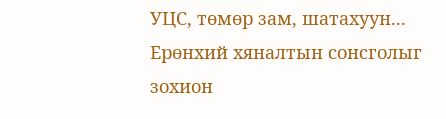УЦС, төмөр зам, шатахуун... Ерөнхий хяналтын сонсголыг зохион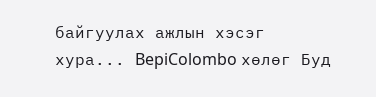байгуулах ажлын хэсэг хура... BepiColombo хөлөг Буд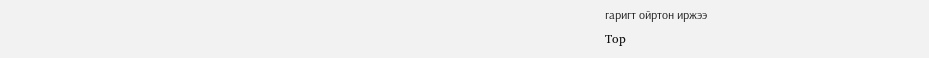гаригт ойртон иржээ
Top